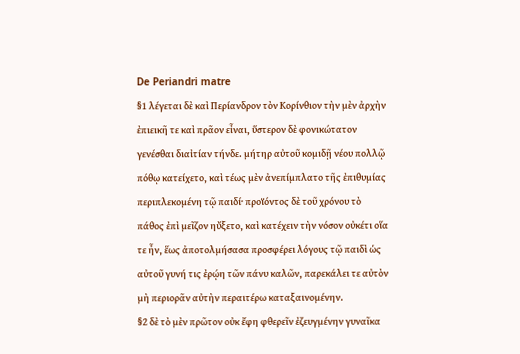De Periandri matre
§1 λέγεται δὲ καὶ Περίανδρον τὸν Κορίνθιον τὴν μὲν ἀρχὴν ἐπιεικῆ τε καὶ πρᾶον εἶναι, ὕστερον δὲ φονικώτατον γενέσθαι διαἰτίαν τήνδε. μήτηρ αὐτοῦ κομιδῇ νέου πολλῷ πόθῳ κατείχετο, καὶ τέως μὲν ἀνεπίμπλατο τῆς ἐπιθυμίας περιπλεκομένη τῷ παιδί· προϊόντος δὲ τοῦ χρόνου τὸ πάθος ἐπὶ μεῖζον ηὔξετο, καὶ κατέχειν τὴν νόσον οὐκέτι οἵα τε ἦν, ἕως ἀποτολμήσασα προσφέρει λόγους τῷ παιδὶ ὡς αὐτοῦ γυνή τις ἐρῴη τῶν πάνυ καλῶν, παρεκάλει τε αὐτὸν μὴ περιορᾶν αὐτὴν περαιτέρω καταξαινομένην.
§2 δὲ τὸ μὲν πρῶτον οὐκ ἔφη φθερεῖν ἐζευγμένην γυναῖκα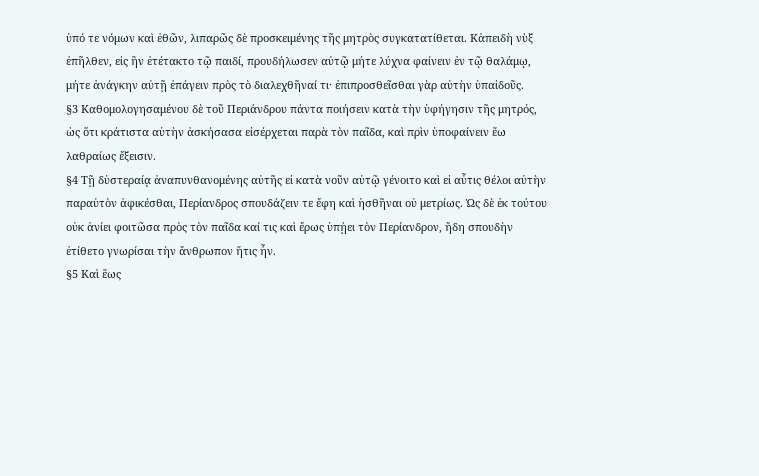ὑπό τε νόμων καὶ ἐθῶν, λιπαρῶς δὲ προσκειμένης τῆς μητρὸς συγκατατίθεται. Κἀπειδὴ νὺξ ἐπῆλθεν, εἰς ἣν ἐτέτακτο τῷ παιδί, προυδήλωσεν αὐτῷ μήτε λύχνα φαίνειν ἐν τῷ θαλάμῳ, μήτε ἀνάγκην αὐτῇ ἐπάγειν πρὸς τὸ διαλεχθῆναί τι· ἐπιπροσθεῖσθαι γὰρ αὐτὴν ὑπαἰδοῦς.
§3 Καθομολογησαμένου δὲ τοῦ Περιάνδρου πάντα ποιήσειν κατὰ τὴν ὑφήγησιν τῆς μητρός, ὡς ὅτι κράτιστα αὑτὴν ἀσκήσασα εἰσέρχεται παρὰ τὸν παῖδα, καὶ πρὶν ὑποφαίνειν ἕω λαθραίως ἔξεισιν.
§4 Τῇ δὑστεραίᾳ ἀναπυνθανομένης αὐτῆς εἰ κατὰ νοῦν αὐτῷ γένοιτο καὶ εἰ αὖτις θέλοι αὐτὴν παραὐτὸν ἀφικέσθαι, Περίανδρος σπουδάζειν τε ἔφη καὶ ἡσθῆναι οὐ μετρίως. Ὡς δὲ ἐκ τούτου οὐκ ἀνίει φοιτῶσα πρὸς τὸν παῖδα καί τις καὶ ἔρως ὑπῄει τὸν Περίανδρον, ἤδη σπουδὴν ἐτίθετο γνωρίσαι τὴν ἄνθρωπον ἥτις ἦν.
§5 Καὶ ἕως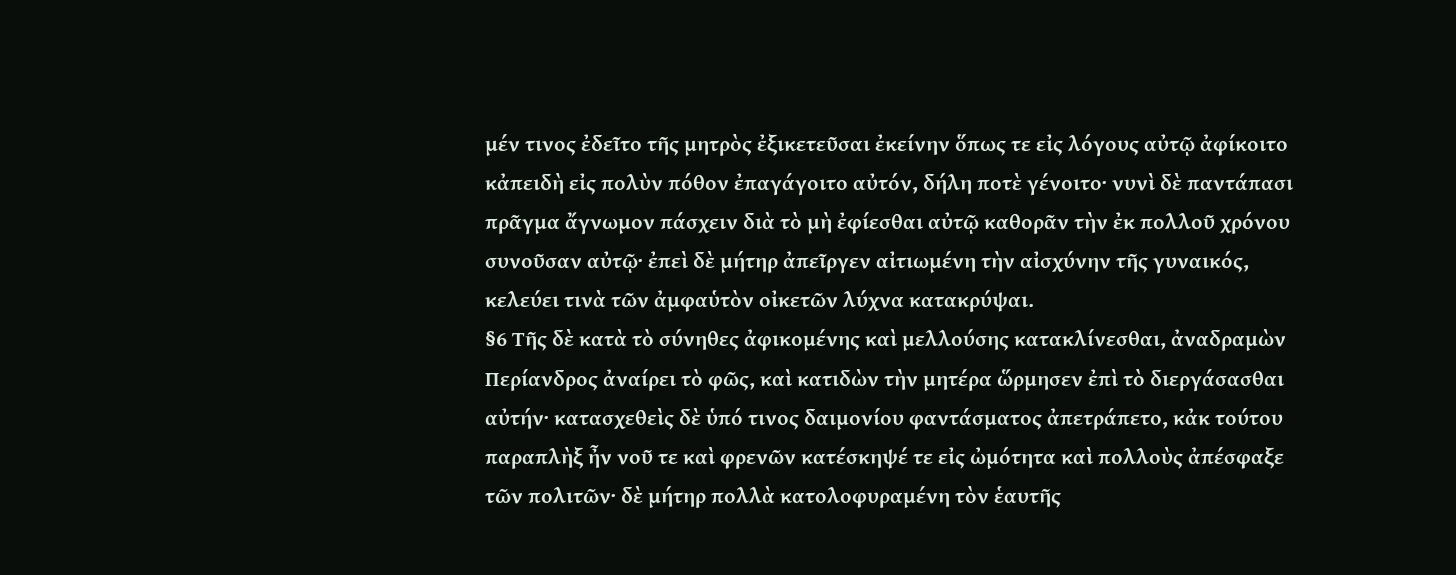μέν τινος ἐδεῖτο τῆς μητρὸς ἐξικετεῦσαι ἐκείνην ὅπως τε εἰς λόγους αὐτῷ ἀφίκοιτο κἀπειδὴ εἰς πολὺν πόθον ἐπαγάγοιτο αὐτόν, δήλη ποτὲ γένοιτο· νυνὶ δὲ παντάπασι πρᾶγμα ἄγνωμον πάσχειν διὰ τὸ μὴ ἐφίεσθαι αὐτῷ καθορᾶν τὴν ἐκ πολλοῦ χρόνου συνοῦσαν αὐτῷ· ἐπεὶ δὲ μήτηρ ἀπεῖργεν αἰτιωμένη τὴν αἰσχύνην τῆς γυναικός, κελεύει τινὰ τῶν ἀμφαὑτὸν οἰκετῶν λύχνα κατακρύψαι.
§6 Τῆς δὲ κατὰ τὸ σύνηθες ἀφικομένης καὶ μελλούσης κατακλίνεσθαι, ἀναδραμὼν Περίανδρος ἀναίρει τὸ φῶς, καὶ κατιδὼν τὴν μητέρα ὥρμησεν ἐπὶ τὸ διεργάσασθαι αὐτήν· κατασχεθεὶς δὲ ὑπό τινος δαιμονίου φαντάσματος ἀπετράπετο, κἀκ τούτου παραπλὴξ ἦν νοῦ τε καὶ φρενῶν κατέσκηψέ τε εἰς ὠμότητα καὶ πολλοὺς ἀπέσφαξε τῶν πολιτῶν· δὲ μήτηρ πολλὰ κατολοφυραμένη τὸν ἑαυτῆς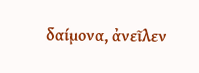δαίμονα, ἀνεῖλεν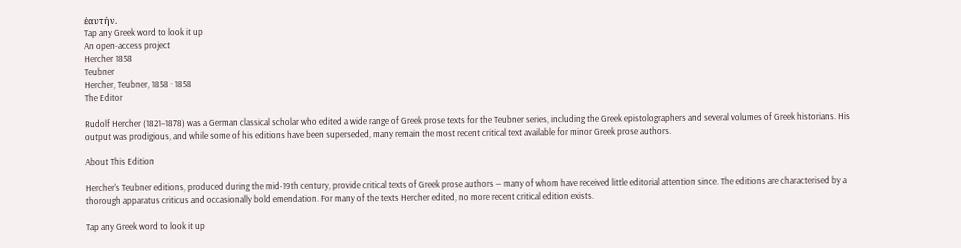ἑαυτήν.
Tap any Greek word to look it up
An open-access project
Hercher 1858
Teubner
Hercher, Teubner, 1858 · 1858
The Editor

Rudolf Hercher (1821–1878) was a German classical scholar who edited a wide range of Greek prose texts for the Teubner series, including the Greek epistolographers and several volumes of Greek historians. His output was prodigious, and while some of his editions have been superseded, many remain the most recent critical text available for minor Greek prose authors.

About This Edition

Hercher's Teubner editions, produced during the mid-19th century, provide critical texts of Greek prose authors — many of whom have received little editorial attention since. The editions are characterised by a thorough apparatus criticus and occasionally bold emendation. For many of the texts Hercher edited, no more recent critical edition exists.

Tap any Greek word to look it up